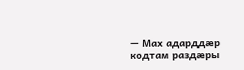— Мах адарддæр кодтам раздæры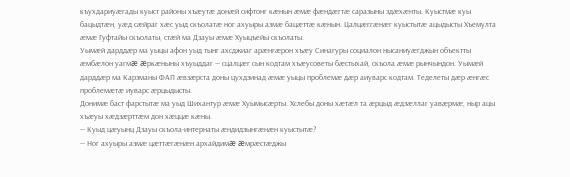къухдариуæгады куыст районы хъæутæ донæй сифтонг кæнын æмæ фæндæгтæ саразыны здæхæнты. Куыстмæ куы бацыдтæн, уæд сæйраг хӕс уыд скъолатæ ног ахуыры азмæ бацæттæ кæнын. Цалцæггæнæг куыстытæ ацыдысты Хъемулта æмæ Гуфтайы скъолаты, стæй ма Дзауы æмæ Хуыцъейы скъолаты.
Уымæй дарддæр ма уыцы афон уыд тынг ахсджиаг арæнгæрон хъæу Синагуры социалон нысаниуæгджын объектты æмбæлон уагмæ æркæныны хъуыддаг — сцалцӕг сын кодтам хъæусоветы бæстыхай, скъола æмæ рынчындон. Уымӕй дарддӕр ма Карзманы ФАП æвзæрста доны цухдзинад æмæ уыцы проблемӕ дæр аиуварс кодтам. Теделеты дæр æнгæс проблемæтӕ иуварс æрцыдысты.
Донимӕ баст фарстытæ ма уыд Шихантур æмæ Хуымысæрты. Хслебы доны хæтæл та æрцыд æдзæллаг уавæрмæ, ныр ацы хъӕуы хæдзӕрттӕм дон хæццæ кæны.
— Куыд цæуынц Дзауы скъола-интернаты æндидзынгæнæн куыстытӕ?
— Ног ахуыры азмæ цæттæгæнæн архайдимæ æмрæстæджы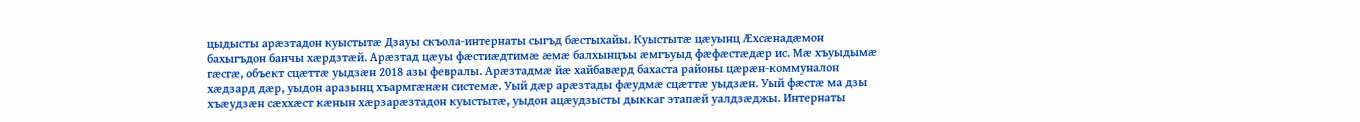цыдысты арæзтадон куыстытæ Дзауы скъола-интернаты сыгъд бæстыхайы. Куыстытæ цæуынц Ӕхсæнадæмон бахыгъдон банчы хæрдзтæй. Арæзтад цæуы фæстиӕдтимæ æмæ балхынцъы æмгъуыд фæфæстæдæр ис. Мæ хъуыдымæ гæсгæ, объект сцæттæ уыдзæн 2018 азы февралы. Арæзтадмæ йæ хайбавæрд бахаста районы цæрæн-коммуналон хæдзард дæр, уыдон аразынц хъармгæнæн системæ. Уый дæр арæзтады фæудмæ сцæттæ уыдзæн. Уый фæстæ ма дзы хъæудзæн сæххæст кæнын хæрзарæзтадон куыстытæ, уыдон ацæудзысты дыккаг этапæй уалдзæджы. Интернаты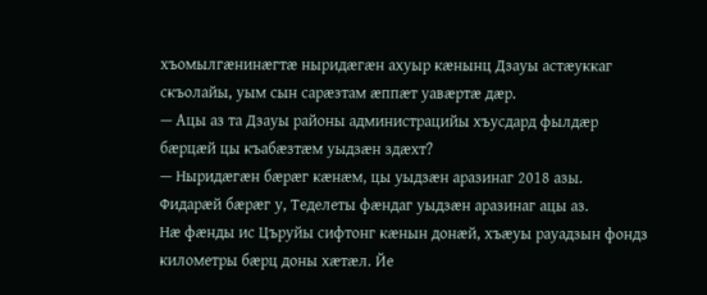хъомылгæнинæгтæ ныридæгæн ахуыр кæнынц Дзауы астæуккаг скъолайы, уым сын сарæзтам æппæт уавæртæ дæр.
— Ацы аз та Дзауы районы администрацийы хъусдард фылдæр бæрцæй цы къабӕзтӕм уыдзæн здæхт?
— Ныридæгæн бæрæг кæнæм, цы уыдзæн аразинаг 2018 азы. Фидарæй бæрæг у, Теделеты фæндаг уыдзæн аразинаг ацы аз.
Нæ фæнды ис Църуйы сифтонг кæнын донæй, хъæуы рауадзын фондз километры бæрц доны хæтæл. Йе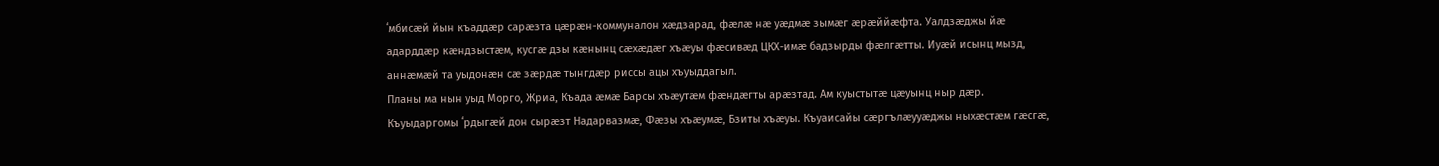ʻмбисæй йын къаддæр сарæзта цæрæн-коммуналон хæдзарад, фæлæ нæ уæдмæ зымæг æрæййæфта. Уалдзæджы йæ адарддæр кæндзыстæм, кусгæ дзы кæнынц сæхæдæг хъæуы фæсивæд ЦКХ-имӕ бадзырды фæлгæтты. Иуæй исынц мызд, аннæмæй та уыдонæн сæ зæрдæ тынгдæр риссы ацы хъуыддагыл.
Планы ма нын уыд Морго, Жриа, Къада æмæ Барсы хъæутæм фæндæгты арӕзтад. Ам куыстытæ цæуынц ныр дæр.
Къуыдаргомы ʻрдыгæй дон сырæзт Надарвазмæ, Фæзы хъæумæ, Бзиты хъæуы. Къуаисайы сæргълæууæджы ныхæстæм гæсгæ,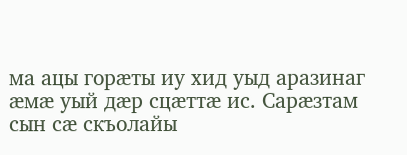ма ацы горӕты иу хид уыд аразинаг æмæ уый дæр сцæттæ ис. Сарæзтам сын сæ скъолайы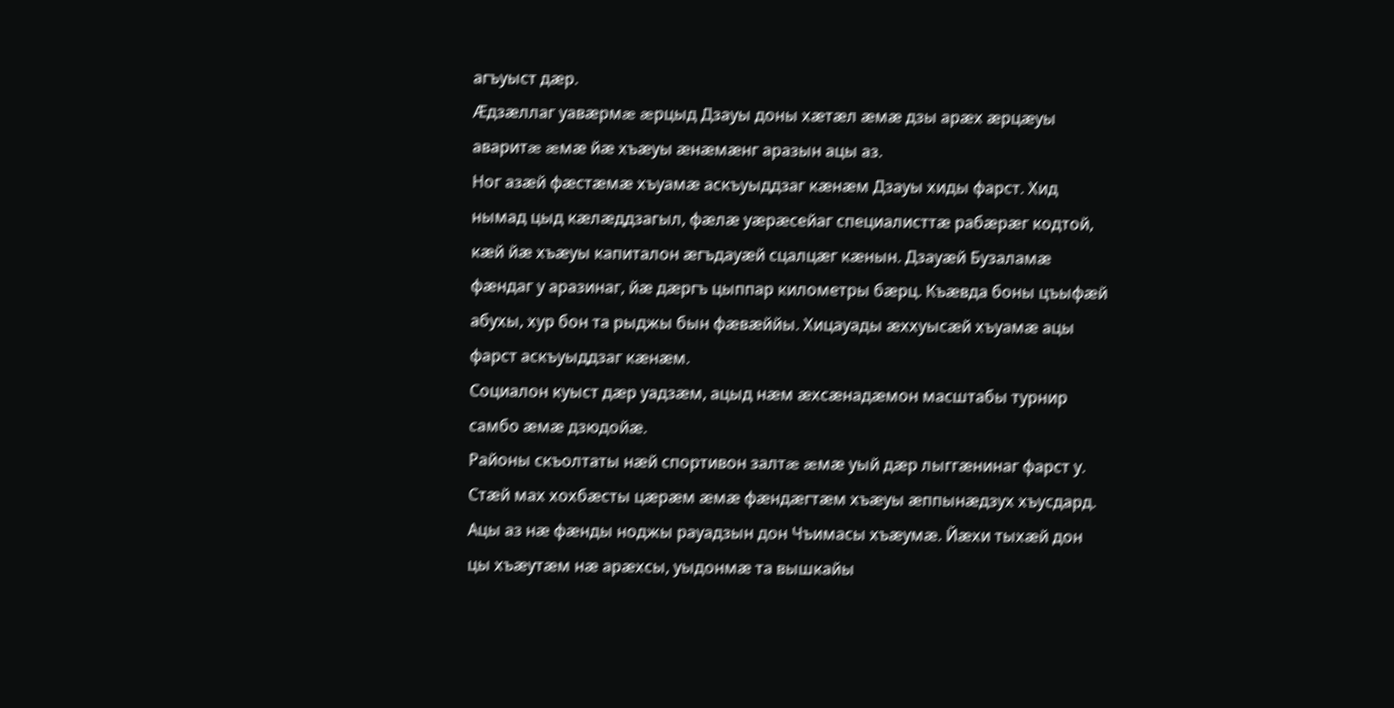агъуыст дæр.
Ӕдзæллаг уавæрмæ æрцыд Дзауы доны хæтæл æмæ дзы арæх æрцæуы аваритæ æмæ йæ хъæуы æнæмæнг аразын ацы аз.
Ног азæй фæстæмӕ хъуамæ аскъуыддзаг кæнæм Дзауы хиды фарст. Хид нымад цыд кæлæддзагыл, фæлæ уæрæсейаг специалисттæ рабӕрæг кодтой, кæй йæ хъæуы капиталон æгъдауæй сцалцæг кæнын. Дзауæй Бузаламæ фæндаг у аразинаг, йæ дæргъ цыппар километры бæрц. Къæвда боны цъыфæй абухы, хур бон та рыджы бын фӕвæййы. Хицауады æххуысæй хъуамæ ацы фарст аскъуыддзаг кæнæм.
Социалон куыст дæр уадзæм, ацыд нæм æхсæнадæмон масштабы турнир самбо æмæ дзюдойæ.
Районы скъолтаты нæй спортивон залтæ æмæ уый дæр лыггæнинаг фарст у. Стæй мах хохбæсты цæрæм æмæ фæндӕгтæм хъæуы æппынæдзух хъусдард. Ацы аз нæ фæнды ноджы рауадзын дон Чъимасы хъæумæ. Йæхи тыхæй дон цы хъæутæм нæ арæхсы, уыдонмæ та вышкайы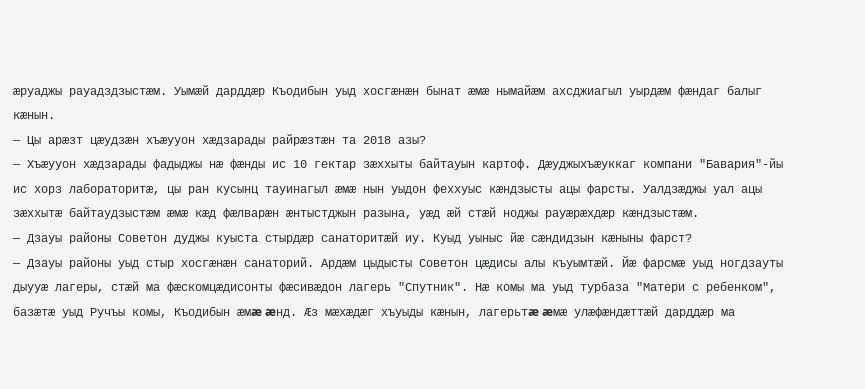æруаджы рауадздзыстӕм. Уымӕй дарддӕр Къодибын уыд хосгæнæн бынат æмæ нымайæм ахсджиагыл уырдæм фæндаг балыг кæнын.
— Цы арæзт цæудзæн хъæууон хæдзарады райрæзтæн та 2018 азы?
— Хъæууон хæдзарады фадыджы нæ фæнды ис 10 гектар зæххыты байтауын картоф. Дæуджыхъæуккаг компани "Бавария"-йы ис хорз лабораторитӕ, цы ран кусынц тауинагыл æмæ нын уыдон феххуыс кæндзысты ацы фарсты. Уалдзæджы уал ацы зæххытæ байтаудзыстæм æмæ кæд фæлварæн æнтыстджын разына, уæд æй стӕй ноджы рауӕрæхдæр кæндзыстæм.
— Дзауы районы Советон дуджы куыста стырдæр санаторитæй иу. Куыд уыныс йæ сæндидзын кæныны фарст?
— Дзауы районы уыд стыр хосгæнæн санаторий. Ардæм цыдысты Советон цæдисы алы къуымтæй. Йæ фарсмæ уыд ногдзауты дыууæ лагеры, стæй ма фæскомцæдисонты фæсивæдон лагерь "Спутник". Нæ комы ма уыд турбаза "Матери с ребенком", базӕтӕ уыд Ручъы комы, Къодибын æмæ æнд. Ӕз мæхæдæг хъуыды кæнын, лагерьтæ æмæ улæфæндæттæй дарддæр ма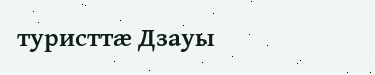туристтӕ Дзауы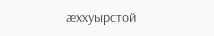æххуырстой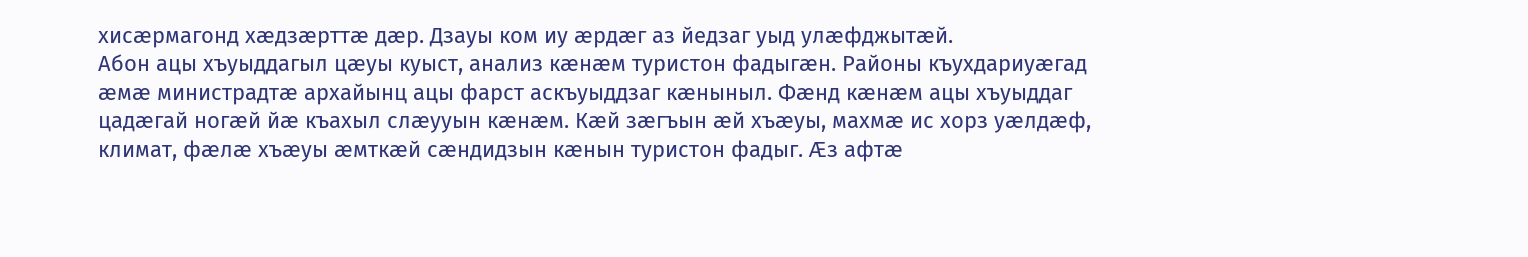хисӕрмагонд хæдзæрттæ дæр. Дзауы ком иу æрдæг аз йедзаг уыд улæфджытæй.
Абон ацы хъуыддагыл цæуы куыст, анализ кæнæм туристон фадыгæн. Районы къухдариуæгад æмæ министрадтæ архайынц ацы фарст аскъуыддзаг кӕныныл. Фæнд кæнæм ацы хъуыддаг цадæгай ногæй йæ къахыл слæууын кæнæм. Кæй зæгъын æй хъæуы, махмæ ис хорз уæлдæф, климат, фæлæ хъæуы æмткæй сæндидзын кæнын туристон фадыг. Ӕз афтæ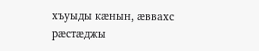хъуыды кæнын, æввахс рæстæджы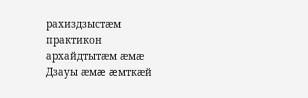рахиздзыстӕм практикон архайдтытæм æмæ Дзауы æмæ æмткæй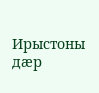Ирыстоны дæр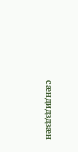сæндидздзæн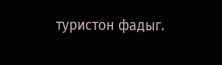туристон фадыг.